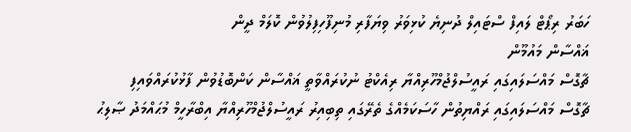ހަބަރު ރިޕޯޓް ލައިފް ސްޓައިލް ދުނިޔެ ކުޅިވަރު ވިޔަފާރި މުނިފޫހިފިލުވުން ކޮލަމް ދީން
ޣައްސާން މައުމޫން
ޗާގޮސް މައްސަލައިގައި ރައީސުލްޖުމްހޫރިއްޔާ ރިއެކްޓު ނުކުރައްވާތީ ޣައްސާން ކަންބޮޑުވުން ފާޅުކުރައްވައިފި
ޗާގޮސް މައްސަލައިގައި ރައްޔިތުން ހާސަކަމެއްގެ ތެރޭގައި ތިބިއިރު ރައީސުލްޖުމްހޫރިއްޔާ އިބްރާހީމް މުޙައްމަދު ޞާލިޙު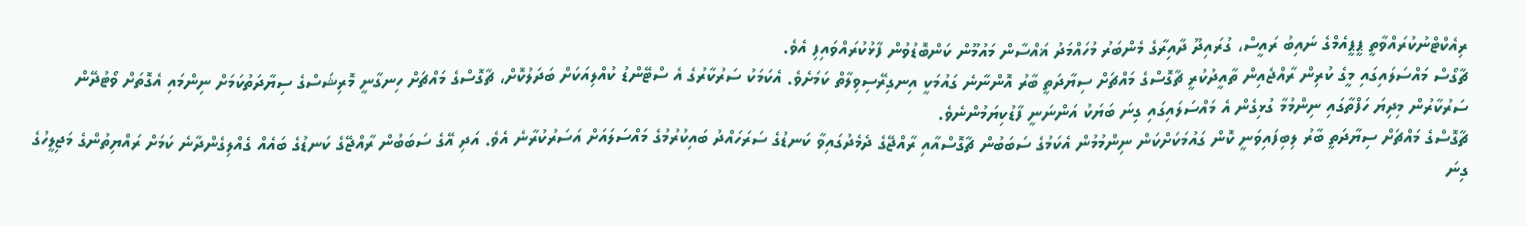ރިއެކްޓްނުކުރައްވާތީ ޕީޕީއެމްގެ ނައިބު ރައީސް، ގުރައިދޫ ދާއިރާގެ މެންބަރު މުހައްމަދު ޣައްސާން މައުމޫން ކަންބޮޑުވުން ފާޅުކުރައްވައިފި އެވެ.
ޗާގޯސް މައްސަލައިގައި މީގެ ކުރިން ރާއްޖެއިން ތާއީދުކުރީ ޗާގޮސްގެ މައްޗަށް ސިޔާދަތީ ބާރު އޮންނާނެ ގައުމަކީ އިނގިރޭސިވިލާތް ކަމަށެވެ. އެކަމަކު ސަރުކާރުގެ އެ ސްޓޭންޑު ކުއްލިއަކަށް ބަދަލުކޮށް، ޗާގޮސްގެ މައްޗަށް ހިނގާނީ މޮރިޝަސްގެ ސިޔާދަތުކަމަށް ނިންމައި އެގޮތަށް ވޯޓުދޭން ސަރުކާރުން މިދިޔަ ހަފްތާގައި ނިންމުމާ ގުޅިގެން އެ މައްސަލައިގައި ގިނަ ބަޔަކު އަންނަނީ ފާޑުކިޔަމުންނެވެ.
ޗާގޮސްގެ މައްޗަށް ސިޔާދަތީ ބާރު ލިބިފައިވަނީ ކޮން ގައުމަކަށްކަން ނިންމުމުން އެކަމުގެ ސަބަބުން ޗާގޮސްއާއި ރާއްޖޭގެ ދެމެދުގައިވާ ކަނޑުގެ ސަރަހައްދު ބައިކުރުމުގެ މައްސަލައަށް އަސަރުކުރާނެ އެވެ. އަދި އޭގެ ސަބަބުން ރާއްޖޭގެ ކަނޑުގެ ބައެއް ގެއްލިގެންދާނެ ކަމަށް ރައްޔިތުންގެ މަޖިލީހުގެ ގިނަ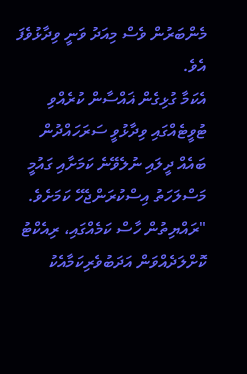މެންބަރުން ވެސް މިއަދު ވަނީ ވިދާޅުވެފަ އެވެ.
އެކަމާ ގުޅިގެން ޣައްސާން ކުރެއްވި ޓުވީޓެއްގައި ވިދާޅުވީ ސަރަހައްދުން ބައެއް ދީލައި ނުލެވޭނެ ކަމަށާއި ގައުމީ މަސްލަހަތު އިސްކުރަންޖެހޭ ކަމަށެވެ.
"ރައްޔިތުން ހާސް ކަމެއްގައި، ރިއެކްޓު ކޮށްލަދެއްވަން އަދަބުވެރިކަމާއެކު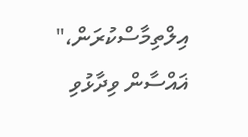އިލްތިމާސްކުރަން،" ޣައްސާން ވިދާޅުވި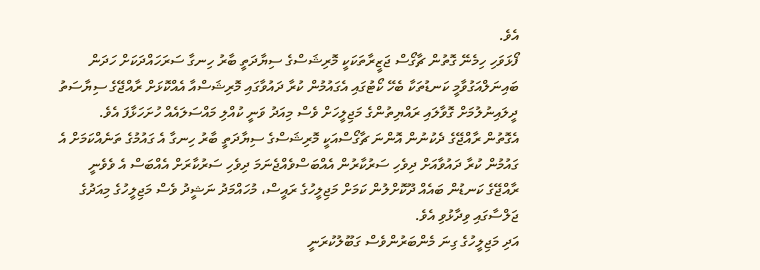އެވެ.
ފޯޅަވަހި ހިމެނޭ ގޮތުން ޗާގޯސް ޖަޒީރާތަކަކީ މޮރިޝަސްގެ ސިޔާދަތީ ބާރު ހިނގާ ސަރަހައްދަކަށް ހަދަން ބައިނަލްއަގުވާމީ ކަނޑުތަކާ ބެހޭ ކޯޓުގައި އެގައުމުން ކުރާ ދައުވާގައި މޮރިޝަސްއާ އެއްކޮޅަށް ރާއްޖޭގެ ސިޔާސަތު ދީލައިނުލުމަށް ގޮވާލައި ރައްޔިތުންގެ މަޖިލީހަށް ވެސް މިއަދު ވަނީ ކުއްލި މައްސަލައެއް ހުށަހަޅާފަ އެވެ.
އެގޮތުން ރާއްޖޭގެ ދެކުނުން އޮންނަ ޗާގޯސްއަކީ މޮރިޝަސްގެ ސިޔާދަތީ ބާރު ހިނގާ އެ ގައުމުގެ ތަނެއްކަމަށް އެ ގައުމުން ކުރާ ދައުވާއަށް ދިވެހި ސަރުކާރުން އެއްބަސްވެއްޖެނަމަ ދިވެހި ސަރުކާރަށް އެއްބަސް އެ ވެވެނީ ރާއްޖޭގެ ކަނޑުން ބައެއް ދޫކޮށްލުން ކަމަށް މަޖިލީހުގެ ރައީސް، މުހައްމަދު ނަޝީދު ވެސް މަޖިލީހުގެ މިއަދުގެ ޖަލްސާގައި ވިދާޅުވި އެވެ.
އަދި މަޖިލީހުގެ ގިނަ މެންބަރުންވެސް ގަބޫލުކުރަނީ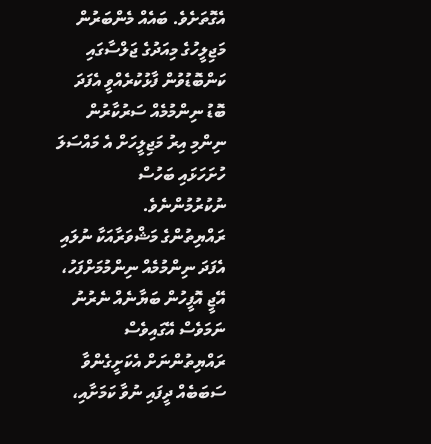އެގޮތަށެވެ. ބައެއް މެންބަރުން މަޖިލީހުގެ މިއަދުގެ ޖަލްސާގައި ކަންބޮޑުވުން ފާޅުކުރެއްވީ އެފަދަ ބޮޑު ނިންމުމެއް ސަރުކާރުން ނިންމި އިރު މަޖިލީހަށް އެ މައްސަލަ ހުށަހަޅައި ބަހުސް ނުކުރުމުންނެވެ.
ރައްޔިތުންގެ މަޝްވަރާއަކާ ނުލައި އެފަދަ ނިންމުމެއް ނިންމުމަށްފަހު، އޭޖީ އޮފީހުން ބަޔާނެއް ނެރުނު ނަމަވެސް އޭގައިވެސް ރައްޔިތުންނަށް އެކަށީގެންވާ ސަބަބެއް ދީފައި ނުވާ ކަމަށާއި،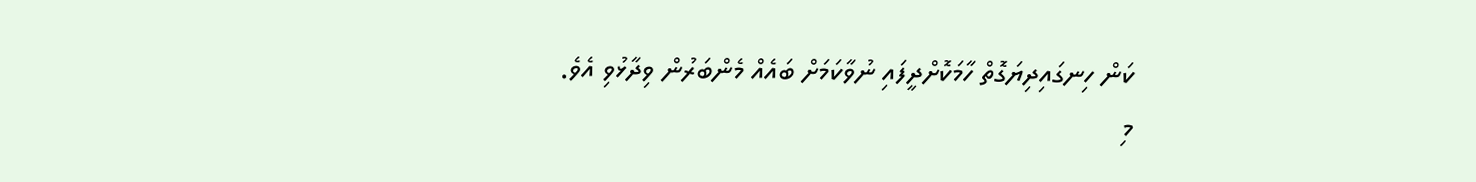ކަން ހިނގައިދިޔަގޮތް ހާމަކޮށްދީފައި ނުވާކަމަށް ބައެއް މެންބަރުން ވިދާޅުވި އެވެ.
މި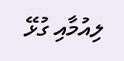ލިއުމާއި ގުޅޭ